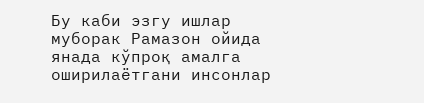Бу каби эзгу ишлар муборак Рамазон ойида янада кўпроқ амалга оширилаётгани инсонлар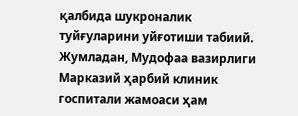қалбида шукроналик туйғуларини уйғотиши табиий.
Жумладан, Мудофаа вазирлиги Марказий ҳарбий клиник госпитали жамоаси ҳам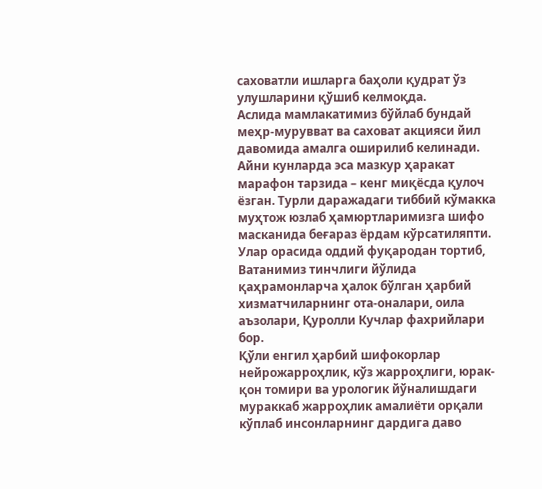саховатли ишларга баҳоли қудрат ўз улушларини қўшиб келмоқда.
Аслида мамлакатимиз бўйлаб бундай меҳр-мурувват ва саховат акцияси йил давомида амалга оширилиб келинади. Айни кунларда эса мазкур ҳаракат марафон тарзида – кенг миқёсда қулоч ёзган. Турли даражадаги тиббий кўмакка муҳтож юзлаб ҳамюртларимизга шифо масканида беғараз ёрдам кўрсатиляпти. Улар орасида оддий фуқародан тортиб, Ватанимиз тинчлиги йўлида қаҳрамонларча ҳалок бўлган ҳарбий хизматчиларнинг ота-оналари, оила аъзолари, Қуролли Кучлар фахрийлари бор.
Қўли енгил ҳарбий шифокорлар нейрожарроҳлик, кўз жарроҳлиги, юрак-қон томири ва урологик йўналишдаги мураккаб жарроҳлик амалиёти орқали кўплаб инсонларнинг дардига даво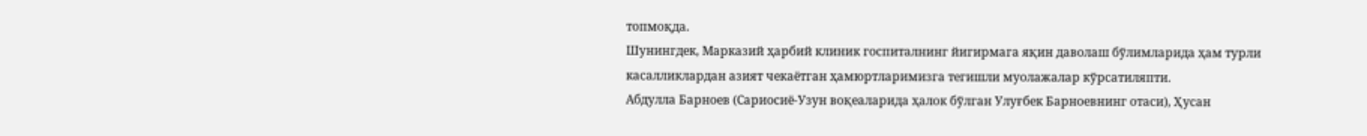топмоқда.
Шунингдек, Марказий ҳарбий клиник госпиталнинг йигирмага яқин даволаш бўлимларида ҳам турли касалликлардан азият чекаётган ҳамюртларимизга тегишли муолажалар кўрсатиляпти.
Абдулла Барноев (Сариосиё-Узун воқеаларида ҳалок бўлган Улуғбек Барноевнинг отаси), Ҳусан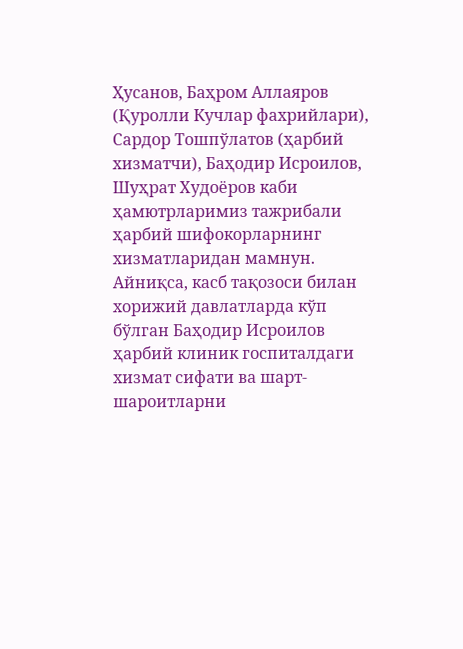Ҳусанов, Баҳром Аллаяров (Қуролли Кучлар фахрийлари), Сардор Тошпўлатов (ҳарбий хизматчи), Баҳодир Исроилов, Шуҳрат Худоёров каби ҳамютрларимиз тажрибали ҳарбий шифокорларнинг хизматларидан мамнун. Айниқса, касб тақозоси билан хорижий давлатларда кўп бўлган Баҳодир Исроилов ҳарбий клиник госпиталдаги хизмат сифати ва шарт-шароитларни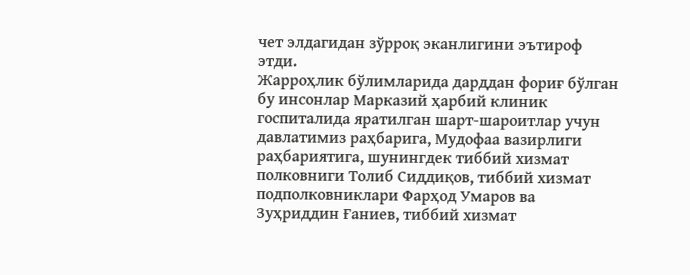чет элдагидан зўрроқ эканлигини эътироф этди.
Жарроҳлик бўлимларида дарддан фориғ бўлган бу инсонлар Марказий ҳарбий клиник госпиталида яратилган шарт-шароитлар учун давлатимиз раҳбарига, Мудофаа вазирлиги раҳбариятига, шунингдек тиббий хизмат полковниги Толиб Сиддиқов, тиббий хизмат подполковниклари Фарҳод Умаров ва Зуҳриддин Ғаниев, тиббий хизмат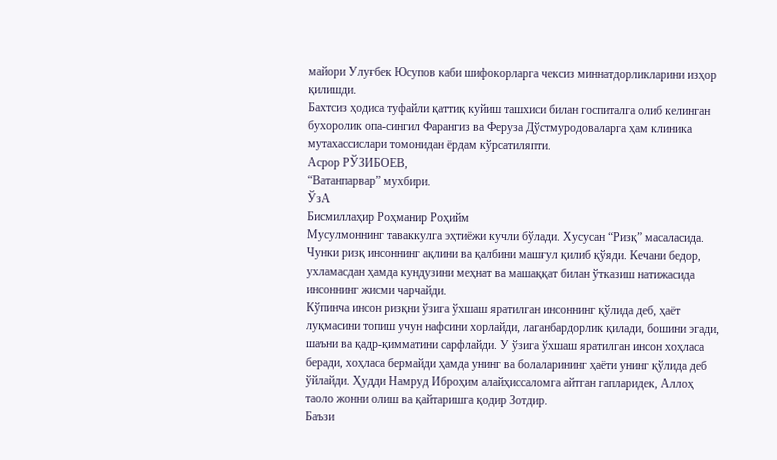майори Улуғбек Юсупов каби шифокорларга чексиз миннатдорликларини изҳор қилишди.
Бахтсиз ҳодиса туфайли қаттиқ куйиш ташхиси билан госпиталга олиб келинган бухоролик опа-сингил Фарангиз ва Феруза Дўстмуродоваларга ҳам клиника мутахассислари томонидан ёрдам кўрсатиляпти.
Асрор РЎЗИБОЕВ,
“Ватанпарвар” мухбири.
ЎзА
Бисмиллаҳир Роҳманир Роҳийм
Мусулмоннинг таваккулга эҳтиёжи кучли бўлади. Хусусан “Ризқ” масаласида. Чунки ризқ инсоннинг ақлини ва қалбини машғул қилиб қўяди. Кечани бедор, ухламасдан ҳамда кундузини меҳнат ва машаққат билан ўтказиш натижасида инсоннинг жисми чарчайди.
Кўпинча инсон ризқни ўзига ўхшаш яратилган инсоннинг қўлида деб, ҳаёт луқмасини топиш учун нафсини хорлайди, лаганбардорлик қилади, бошини эгади, шаъни ва қадр-қимматини сарфлайди. У ўзига ўхшаш яратилган инсон хоҳласа беради, хоҳласа бермайди ҳамда унинг ва болаларининг ҳаёти унинг қўлида деб ўйлайди. Ҳудди Намруд Иброҳим алайҳиссаломга айтган гапларидек, Аллоҳ таоло жонни олиш ва қайтаришга қодир Зотдир.
Баъзи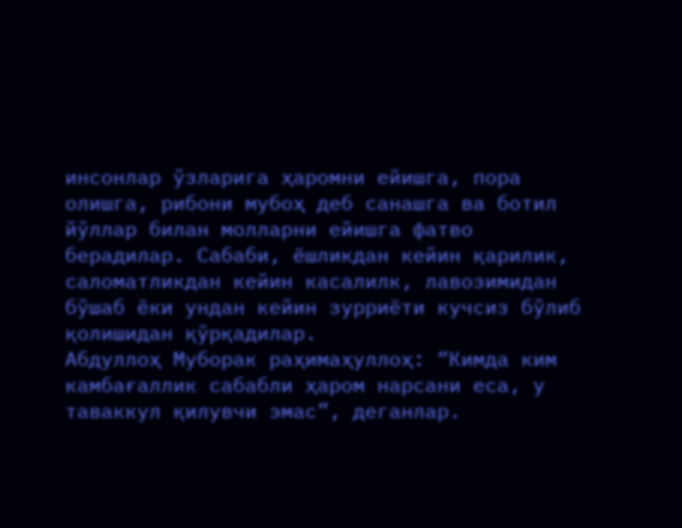инсонлар ўзларига ҳаромни ейишга, пора олишга, рибони мубоҳ деб санашга ва ботил йўллар билан молларни ейишга фатво берадилар. Сабаби, ёшликдан кейин қарилик, саломатликдан кейин касалилк, лавозимидан бўшаб ёки ундан кейин зурриёти кучсиз бўлиб қолишидан қўрқадилар.
Абдуллоҳ Муборак раҳимаҳуллоҳ: “Кимда ким камбағаллик сабабли ҳаром нарсани еса, у таваккул қилувчи эмас”, деганлар.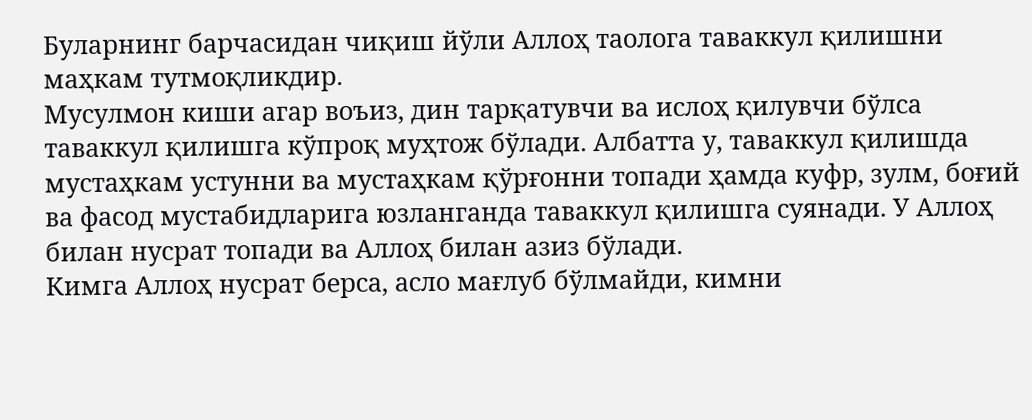Буларнинг барчасидан чиқиш йўли Аллоҳ таолога таваккул қилишни маҳкам тутмоқликдир.
Мусулмон киши агар воъиз, дин тарқатувчи ва ислоҳ қилувчи бўлса таваккул қилишга кўпроқ муҳтож бўлади. Албатта у, таваккул қилишда мустаҳкам устунни ва мустаҳкам қўрғонни топади ҳамда куфр, зулм, боғий ва фасод мустабидларига юзланганда таваккул қилишга суянади. У Аллоҳ билан нусрат топади ва Аллоҳ билан азиз бўлади.
Кимга Аллоҳ нусрат берса, асло мағлуб бўлмайди, кимни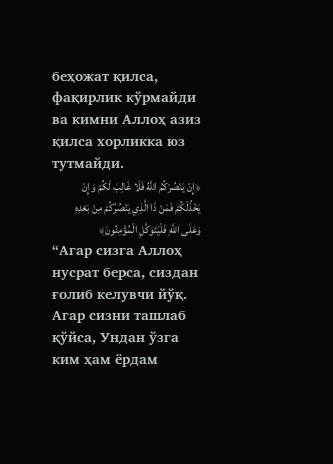беҳожат қилса, фақирлик кўрмайди ва кимни Аллоҳ азиз қилса хорликка юз тутмайди.
﴿إِنْ يَنْصُرْكُمُ اللَّهُ فَلَا غَالِبَ لَكُمْ وَإِنْ يَخْذُلْكُمْ فَمَنْ ذَا الَّذِي يَنْصُرُكُمْ مِنْ بَعْدِهِ وَعَلَى اللَّهِ فَلْيَتَوَكَّلِ الْمُؤْمِنُونَ﴾
“Агар сизга Аллоҳ нусрат берса, сиздан ғолиб келувчи йўқ. Агар сизни ташлаб қўйса, Ундан ўзга ким ҳам ёрдам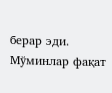берар эди. Мўминлар фақат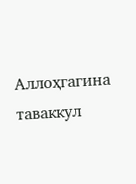Аллоҳгагина таваккул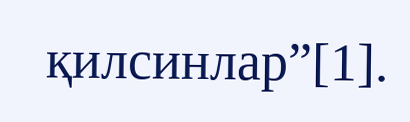қилсинлар”[1].